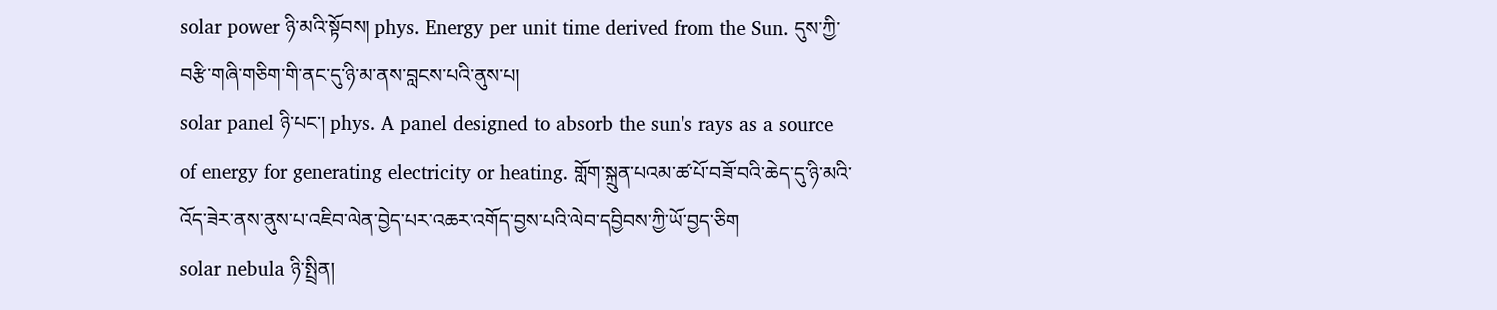solar power ཉི་མའི་སྟོབས། phys. Energy per unit time derived from the Sun. དུས་ཀྱི་བརྩི་གཞི་གཅིག་གི་ནང་དུ་ཉི་མ་ནས་བླངས་པའི་ནུས་པ།
solar panel ཉི་པང་། phys. A panel designed to absorb the sun's rays as a source of energy for generating electricity or heating. གློག་སྐྲུན་པའམ་ཚ་པོ་བཟོ་བའི་ཆེད་དུ་ཉི་མའི་འོད་ཟེར་ནས་ནུས་པ་འཇིབ་ལེན་བྱེད་པར་འཆར་འགོད་བྱས་པའི་ལེབ་དབྱིབས་ཀྱི་ཡོ་བྱད་ཅིག
solar nebula ཉི་སྤྲིན།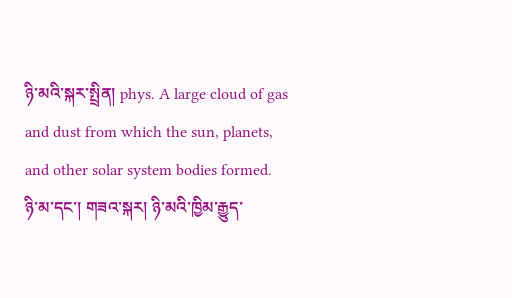ཉི་མའི་སྐར་སྤྲིན། phys. A large cloud of gas and dust from which the sun, planets, and other solar system bodies formed. ཉི་མ་དང་། གཟའ་སྐར། ཉི་མའི་ཁྱིམ་རྒྱུད་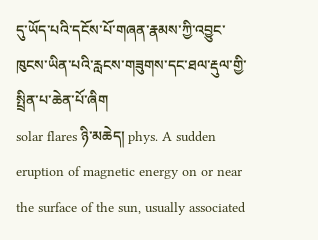དུ་ཡོད་པའི་དངོས་པོ་གཞན་རྣམས་ཀྱི་འབྱུང་ཁུངས་ཡིན་པའི་རླངས་གཟུགས་དང་ཐལ་རྡུལ་གྱི་སྤྲིན་པ་ཆེན་པོ་ཞིག
solar flares ཉི་མཆེད། phys. A sudden eruption of magnetic energy on or near the surface of the sun, usually associated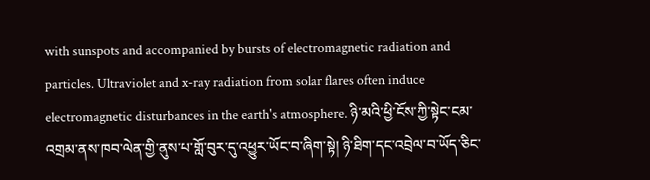with sunspots and accompanied by bursts of electromagnetic radiation and particles. Ultraviolet and x-ray radiation from solar flares often induce electromagnetic disturbances in the earth's atmosphere. ཉི་མའི་ཕྱི་ངོས་ཀྱི་སྟེང་ངམ་འགྲམ་ནས་ཁབ་ལེན་གྱི་ནུས་པ་གློ་བུར་དུ་འཕྱུར་ཡོང་བ་ཞིག་སྟེ། ཉི་ཐིག་དང་འབྲེལ་བ་ཡོད་ཅིང་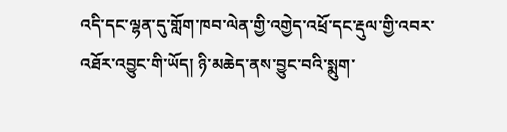འདི་དང་ལྷན་དུ་གློག་ཁབ་ལེན་གྱི་འགྱེད་འཕྲོ་དང་རྡུལ་གྱི་འབར་འཐོར་འབྱུང་གི་ཡོད། ཉི་མཆེད་ནས་བྱུང་བའི་སྨུག་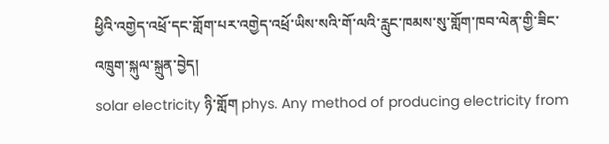ཕྱིའི་འགྱེད་འཕྲོ་དང་གློག་པར་འགྱེད་འཕྲོ་ཡིས་སའི་གོ་ལའི་རླུང་ཁམས་སུ་གློག་ཁབ་ལེན་གྱི་ཟིང་འཁྲུག་སྐུལ་སྐྲུན་བྱེད།
solar electricity ཉི་གློག phys. Any method of producing electricity from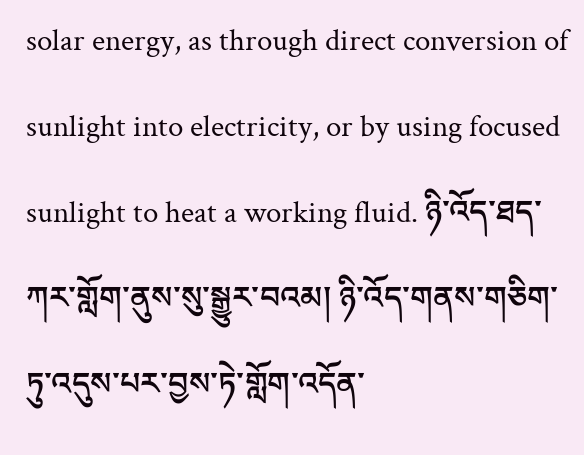solar energy, as through direct conversion of sunlight into electricity, or by using focused sunlight to heat a working fluid. ཉི་འོད་ཐད་ཀར་གློག་ནུས་སུ་སྒྱུར་བའམ། ཉི་འོད་གནས་གཅིག་ཏུ་འདུས་པར་བྱས་ཏེ་གློག་འདོན་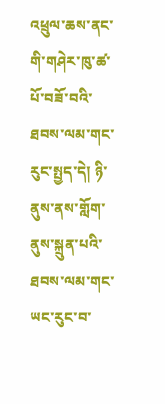འཕྲུལ་ཆས་ནང་གི་གཤེར་ཁུ་ཚ་པོ་བཟོ་བའི་ཐབས་ལམ་གང་རུང་སྤྱད་དེ། ཉི་ནུས་ནས་གློག་ནུས་སྐྲུན་པའི་ཐབས་ལམ་གང་ཡང་རུང་བ་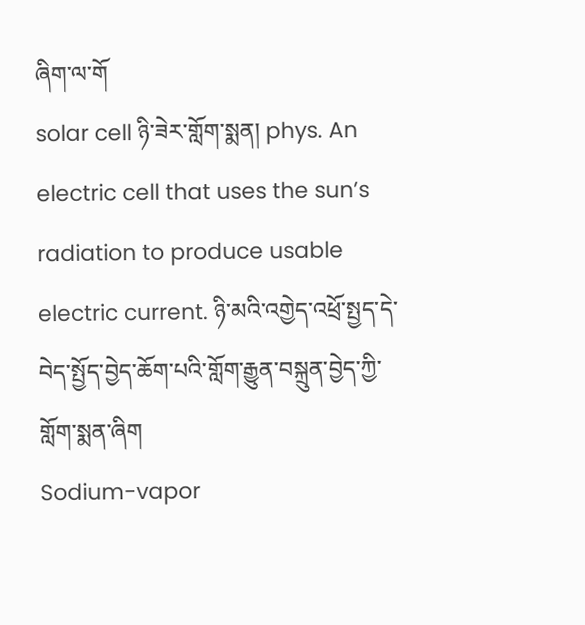ཞིག་ལ་གོ
solar cell ཉི་ཟེར་གློག་སྨན། phys. An electric cell that uses the sun’s radiation to produce usable electric current. ཉི་མའི་འགྱེད་འཕྲོ་སྤྱད་དེ་བེད་སྤྱོད་བྱེད་ཆོག་པའི་གློག་རྒྱུན་བསྐྲུན་བྱེད་ཀྱི་གློག་སྨན་ཞིག
Sodium-vapor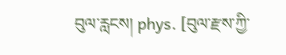བུལ་རླངས། phys. [བུལ་རྫས་ཀྱི་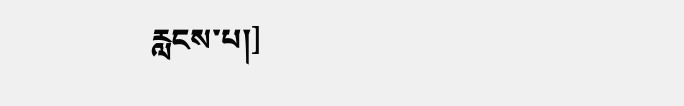རླངས་པ།]